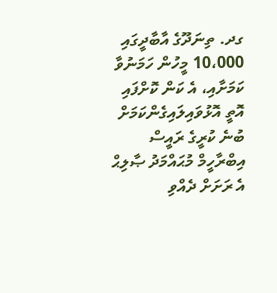ގދ. ތިނަދޫގެ އާބާދީގައި 10،000 މީހުން ހަމަނުވާ ކަމަށާއި، އެ ކަން ކޮށްފައި އޮތީ އޮޅުވައިލައިގެންކަމަށް ބުނެ ކުރީގެ ރައީސް އިބްރާހީމް މުޙައްމަދު ޞާލިޙް އެ ރަށަށް ދެއްވި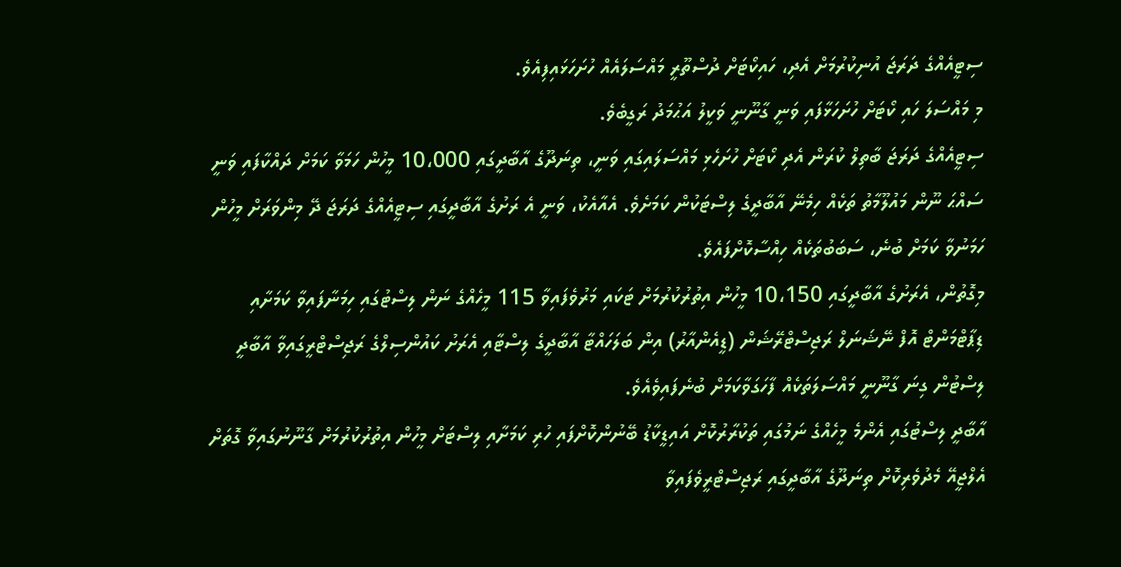ސިޓީއެއްގެ ދަރަޖަ އުނިކުރުމަށް އެދި، ހައިކޯޓަށް ދުސްތޫރީ މައްސަލައެއް ހުށަހަޅައިފިއެވެ.
މި މައްސަލަ ހައި ކޯޓަށް ހުށަހަޅާފައި ވަނީ ގާނޫނީ ވަކީލު އަޙުމަދު ރަގީބެވެ.
ސިޓީއެއްގެ ދަރަޖަ ބާތިލް ކުރަން އެދި ކޯޓަށް ހުށަހެޅި މައްސަލައިގައި ވަނީ، ތިނަދޫގެ އާބާދީގައި 10،000 މީހުން ހަމަވާ ކަމަށް ދައްކާފައި ވަނީ ސައްޙަ ނޫން މައުލޫމާތު ތަކެއް ހިމެނޭ އާބާދީގެ ލިސްޓަކުން ކަމަށެވެ. އެއާއެކު، ވަނީ އެ ރަށުގެ އާބާދީގައި ސިޓީއެއްގެ ދަރަޖަ ދޭ މިންވަރަށް މީހުން ހަމަނުވާ ކަމަށް ބުނެ، ސަބަބުތަކެއް ހިއްސާކޮށްފައެވެ.
މިގޮތުން، އެރަށުގެ އާބާދީގައި 10،150 މީހުން އިތުރުކުރުމަށް ޓަކައި މަރުވެފައިވާ 115 މީހެއްގެ ނަން ލިސްޓުގައި ހިމަނާފައިވާ ކަމަށާއި ޑިޕާޓްމަންޓް އޮފް ނޭޝަނަލް ރަޖިސްޓްރޭޝަން (ޑީއެންއާރު) އިން ބަލަހައްޓާ އާބާދީގެ ލިސްޓާއި އެރަށު ކައުންސިލްގެ ރަޖިސްޓްރީގައިވާ އާބާދީ ލިސްޓުން ގިނަ ގާނޫނީ މައްސަލަތަކެއް ފާހަގަވާކަމަށް ބުނެފައިވެއެވެ.
އާބާދީ ލިސްޓުގައި އެންމެ މީހެއްގެ ނަމުގައި ތަކުރާރުކޮށް އައިޑީކާޑު ބޭނުންކޮށްފައި ހުރި ކަމަށާއި ލިސްޓަށް މީހުން އިތުރުކުރުމަށް ގާނޫނުގައިވާ ގޮތަށް އެލްޖީއޭ މެދުވެރިކޮށް ތިނަދޫގެ އާބާދީގައި ރަޖިސްޓްރީވެފައިވާ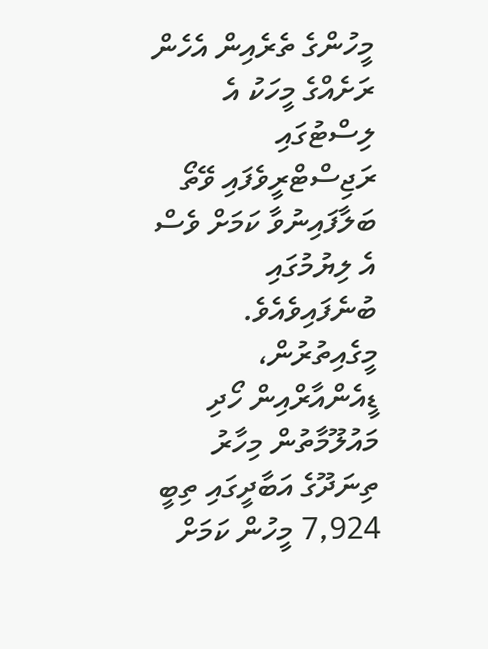މީހުންގެ ތެރެއިން އެހެން ރަށެއްގެ މީހަކު އެ ލިސްޓުގައި ރަޖިސްޓްރީވެފައި ވޭތޯ ބަލާފައިނުވާ ކަމަށް ވެސް އެ ލިޔުމުގައި ބުނެފައިވެއެވެ.
މީގެއިތުރުން، ޑީއެންއާރްއިން ހޯދި މައުލޫމާތުން މިހާރު ތިނަދޫގެ އަބާދީގައި ތިބީ 7,924 މީހުން ކަމަށް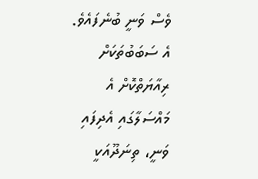ވެސް ވަނީ ބުނެފައެވެ.
އެ ސަބަބުތަކަށް ރިއާޔަތްކޮށް އެ މައްސަލާގައި އެދިފައި ވަނީ، ތިނަދޫއަކީ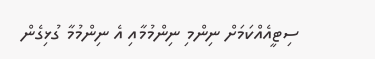ސިޓީއެއްކަމަށް ނިންމި ނިންމުމާއި އެ ނިންމުމާ ގުޅިގެން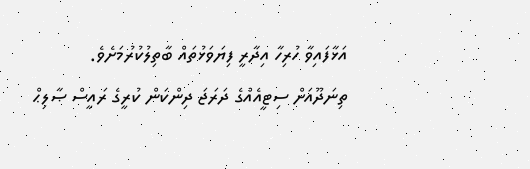އަޅާފައިވާ ހުރިހާ އިދާރީ ފިޔަވަޅުތައް ބާތިލުކުރުމަށެވެ.
ތިނަދޫއަށް ސިޓީއެއްގެ ދަރަޖަ ދިންކަން ކުރީގެ ރައީސް ޞާލިޙް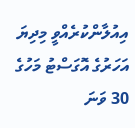އިއުލާންކުރެއްވީ މިދިޔަ އަހަރުގެ އޮގަސްޓު މަހުގެ 30 ވަނަ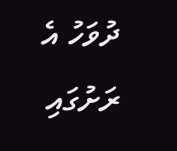ދުވަހު އެ ރަށުގައި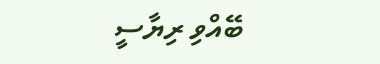ބޭއްވި ރިޔާސީ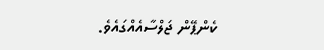ކެންޕޭން ޖަލްސާއެއްގައެވެ.